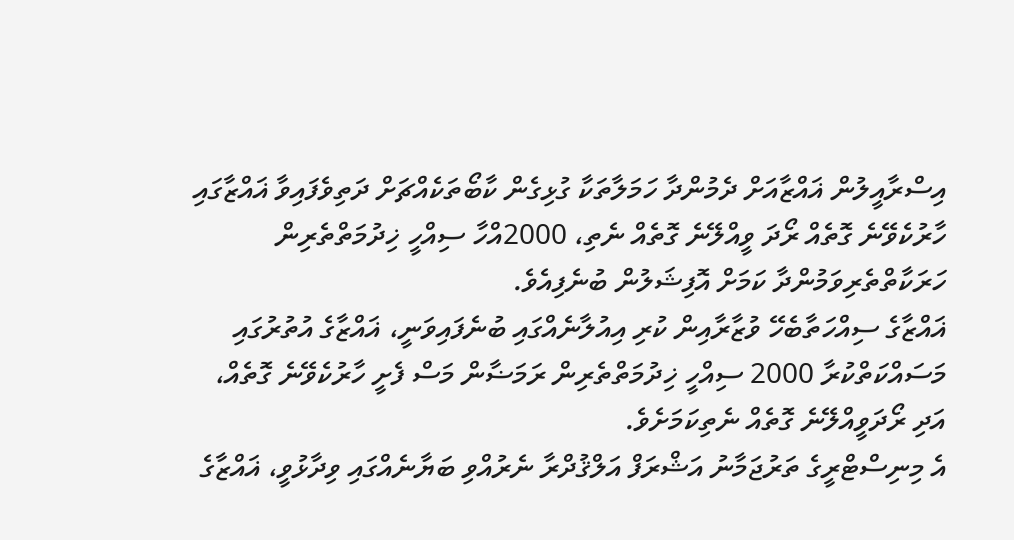އިސްރާއީލުން ޣައްޒާއަށް ދެމުންދާ ހަމަލާތަކާ ގުޅިގެން ކާބޯތަކެއްޗަށް ދަތިވެފައިވާ ޣައްޒާގައި ހާރުކެވޭނެ ގޮތެއް ރޯދަ ވީއްލޭނެ ގޮތެއް ނެތި، 2000އްހާ ސިއްހީ ޚިދުމަތްތެރިން ހަރަކާތްތެރިވަމުންދާ ކަމަށް އޮފިޝަލުން ބުނެފިއެވެ.
ޣައްޒާގެ ސިއްހަތާބެހޭ ވުޒާރާއިން ކުރި އިއުލާނެއްގައި ބުނެފައިވަނީ، ޣައްޒާގެ އުތުރުގައި މަސައްކަތްކުރާ 2000 ސިއްހީ ޚިދުމަތްތެރިން ރަމަޟާން މަސް ފެށީ ހާރުކެވޭނެ ގޮތެއް، އަދި ރޯދަވީއްލޭނެ ގޮތެއް ނެތިކަމަށެވެ.
އެ މިނިސްޓްރީގެ ތަރުޖަމާނު އަޝްރަފް އަލްޤުދްރާ ނެރުއްވި ބަޔާނެއްގައި ވިދާޅުވީ، ޣައްޒާގެ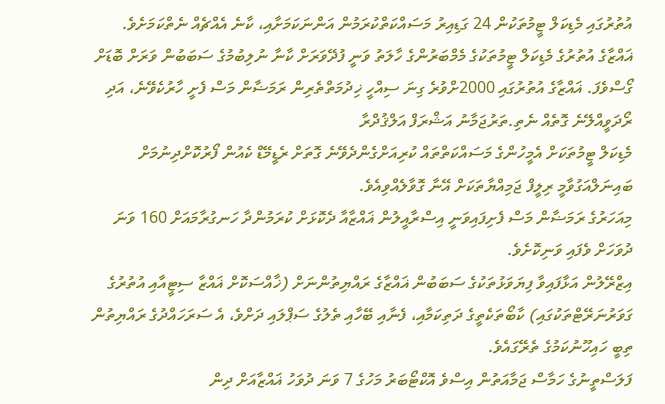އުތުރުގައި މެޑިކަލް ޓީމުތަކުން 24 ގަޑިއިރު މަސައްކަތްކުރަމުން އަންނަކަމަށާއި، ކާނެ އެއްޗެއް ނެތްކަމަށެވެ.
ޣައްޒާގެ އުތުރުގެ މެޑިކަލް ޓީމުތަކުގެ މެމްބަރުންގެ ހާލަތު ވަނީ ފުދޭވަރަށް ކާނާ ނުލިބުމުގެ ސަބަބުން ވަރަށް ބޮޑަށް ގޯސްވެފަ. ޣައްޒާގެ އުތުރުގައި 2000ށްވުރެ ގިނަ ސިއްހީ ޚިދުމަތްތެރިން ރަމަޟާން މަސް ފެށީ ހާރުކެވޭނެ، އަދި ރޯދަވީއްލޭނެ ގޮތެއް ނެތި.ތަރުޖަމާނު އަޝްރަފް އަލްޤުދްރާ
މެޑިކަލް ޓީމުތަކަށް އެމީހުންގެ މަސައްކަތްތައް ކުރިއަށްގެންދެވޭނެ ގޮތަށް ރެޑީމޭޑް ކެއުން ފޯރުކޮށްދިނުމަށް ބައިނަލްއަގުވާމީ ރިލީފް ޖަމިއްޔާތަކަށް އޭނާ ގޮވާލެއްވިއެވެ.
މިއަހަރުގެ ރަމަޟާން މަސް ފެށިފައިވަނީ އިސްރާއީލުން ޣައްޒާއާ ދެކޮޅަށް ކުރަމުންދާ ހަނގުރާމައަށް 160 ވަނަ ދުވަހަށް ވެފައި ވަނިކޮށެވެ.
އިޒްރޭލުން އަޅާފައިވާ ފިޔަވަޅުތަކުގެ ސަބަބުން ޣައްޒާގެ ރައްޔިތުންނަށް (ޚާއްސަކޮށް ޣައްޒާ ސިޓީއާއި އުތުރުގެ ގަވަރުނަރޭޓްތަކުގައި) ކާބޯތަކެތީގެ ދަތިކަމާއި، ފެނާއި ބޭހާއި ތެލުގެ ސަޕްލައި ދަށްވެ، އެ ސަރަހައްދުގެ ރައްޔިތުން ތިބީ ހައިހޫނުކަމުގެ ތެރޭގައެވެ.
ފަލަސްތީނުގެ ހަމާސް ޖަމާއަތުން އިސްވެ އޮކްޓޯބަރު މަހުގެ 7 ވަނަ ދުވަހު ޣައްޒާއަށް ދިން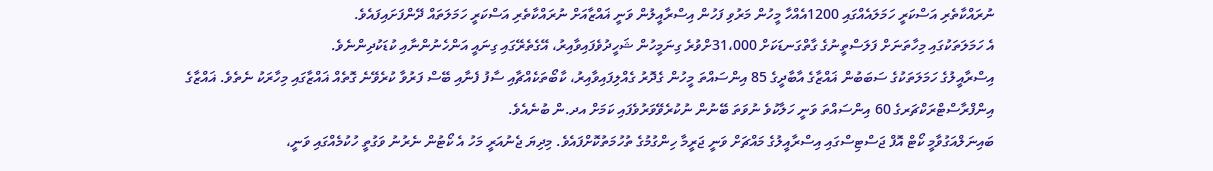ނުރައްކާތެރި އަސްކަރީ ހަމަލައެއްގައި 1200އެއްހާ މީހުން މަރުވި ފަހުން އިސްރާއީލުން ވަނީ ޣައްޒާއަށް ނުރައްކާތެރި އަސްކަރީ ހަމަލަތައް ދޭންފަށައިފައެވެ.
އެ ހަމަލަތަކުގައި މިހާތަނަށް ފަލަސްތީނުގެ ގާތްގަނޑަކަށް 31،000ށްވުރެ ގިނަމީހުން ޝަހީދުވެފައިވާއިރު، އޭގެތެރޭގައި ގިނައީ އަންހެނުންނާއި ކުޑަކުދިންނެވެ.
އިސްރާއީލުގެ ހަމަލަތަކުގެ ސަބަބުން ޣައްޒާގެ އާބާދީގެ 85 އިންސައްތަ މީހުން ގެދޮރު ގެއްލިފައިވާއިރު، ކާބޯތަކެއްޗާއި ސާފު ފެނާއި ބޭސް ފަރުވާ ކުރެވޭނެ ގޮތެއް ޣައްޒާގައި މިހާރަކު ނެތެވެ. ޣައްޒާގެ އިންފްރާސްޓްރަކްޗަރގެ 60 އިންސައްތަ ވަނީ ހަލާކުވެ ނުވަތަ ބޭނުން ނުކުރެވޭވަރުވެފައި ކަމަށް އދ.ން ބުނެއެވެ.
ބައިނަލްއަގުވާމީ ކޯޓް އޮފް ޖަސްޓިސްގައި އިސްރާއީލުގެ މައްޗަށް ވަނީ ޖަރީމާ ހިންގުމުގެ ތުހުމަތުކޮށްފައެވެ. މިދިޔަ ޖެނުއަރީ މަހު އެ ކޯޓުން ނެރުނު ވަގުތީ ހުކުމެއްގައި ވަނީ،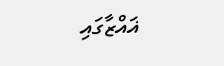ޣައްޒާގައި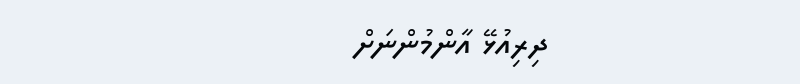ދިރިއުޅޭ އާންމުންނަށް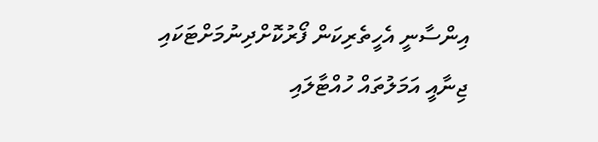އިންސާނީ އެހީތެރިކަން ފޯރުކޮށްދިނުމަށްޓަކައި ޖިނާއީ އަމަލުތައް ހުއްޓާލައި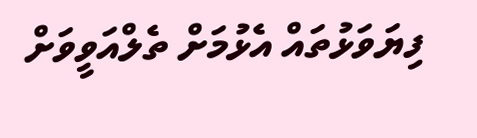ފިޔަވަޅުތައް އެޅުމަށް ތެލްއަވީވަށް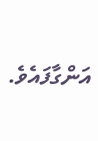އަންގާފައެވެ.